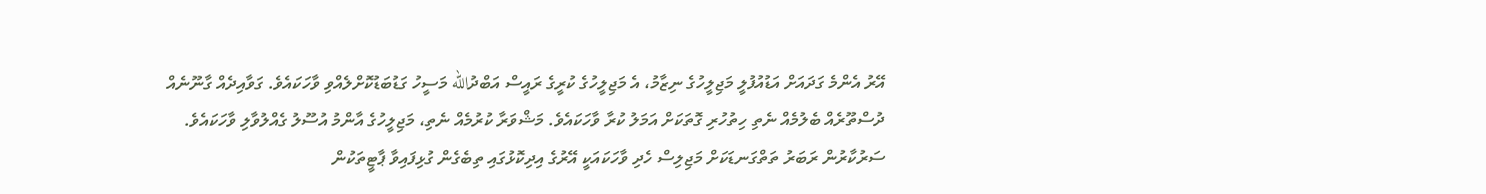އޭރު އެންމެ ގަދައަށް އަޑުއުފުލީ މަޖިލީހުގެ ނިޒާމު، އެ މަޖިލީހުގެ ކުރީގެ ރައީސް އަބްދުالله މަސީހު ގަޑުބަޑުކޮށްލެއްވި ވާހަކައެވެ. ގަވާއިދެއް ގާނޫނެއް ދުސްތޫރެއް ބެލުމެއް ނެތި ހިތުހުރި ގޮތަކަށް އަމަލު ކުރާ ވާހަކައެވެ. މަޝްވަރާ ކުރުމެއް ނެތި، މަޖިލީހުގެ އާންމު އުސޫލު ގެއްލުވާލި ވާހަކައެވެ. ސަރުކާރުން ރަބަރު ތަތްގަނޑަކަށް މަޖިލިސް ހެދި ވާހަކައަކީ އޭރުގެ އިދިކޮޅުގައި ތިބެގެން ގުޅިފައިވާ ޕާޓީތަކުން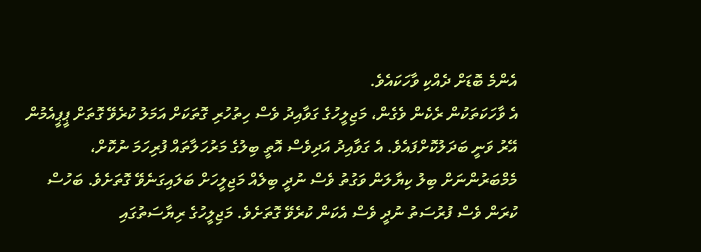އެންމެ ބޮޑަށް ދެއްކި ވާހަކައެވެ.
އެ ވާހަކަތަކުން ރެކެން ވެގެން، މަޖިލީހުގެ ގަވާއިދު ވެސް ހިތުހުރި ގޮތަކަށް އަމަލު ކުރެވޭ ގޮތަށް ޕީޕީއެމުން އޭރު ވަނީ ބަދަލުކޮށްފައެވެ. އެ ގަވާއިދު އަދިވެސް އޮތީ ބިލުގެ މަރުހަލާތައް ފުރިހަމަ ނުކޮށް، މެމްބަރުންނަށް ބިލު ކިޔާލަން ވަގުތު ވެސް ނުދީ ބިލެއް މަޖިލީހަށް ބަލައިގަނެވޭ ގޮތަށެވެ. ބަހުސް ކުރަން ވެސް ފުރުސަތު ނުދީ ވެސް އެކަން ކުރެވޭ ގޮތަށެވެ. މަޖިލީހުގެ ރިޔާސަތުގައި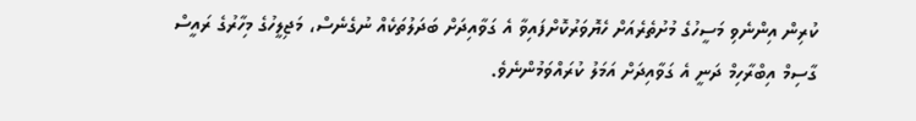ކުރިން އިންނެވި މަސީހުގެ މުށުތެރެއަށް ހެޔޮވަރުކޮށްފައިވާ އެ ގަވާއިދަށް ބަދަލުތަކެއް ނުގެނެސް، މަޖިލީހުގެ މިހާރުގެ ރައީސް ގާސިމް އިބްރާހިމް ދަނީ އެ ގަވާއިދަށް އަމަލު ކުރައްވަމުންނެވެ.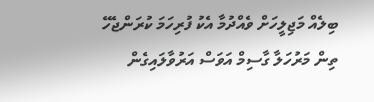ބިލެއް މަޖިލީހަށް ވެއްދުމާ އެކު ފުރިހަމަ ކުރަންޖެހޭ ތިން މަރުހަލާ ގާސިމް އަވަސް އަރުވާލައިގެން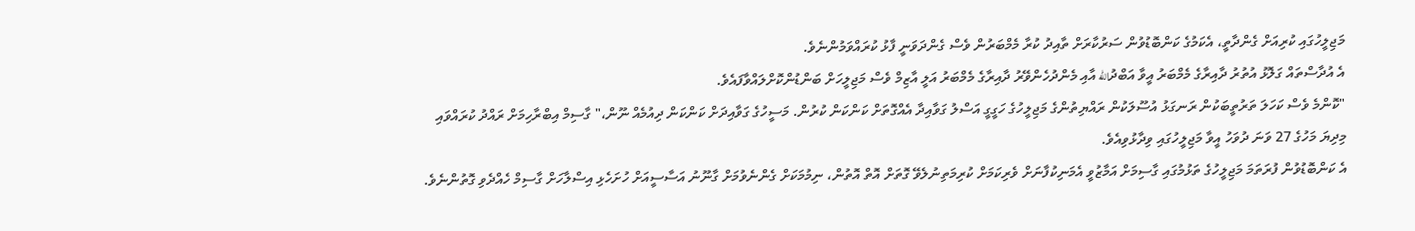މަޖިލީހުގައި ކުރިއަށް ގެންދާތީ، އެކަމުގެ ކަންބޮޑުވުން ސަރުކާރަށް ތާއިދު ކުރާ މެމްބަރުން ވެސް ގެންދަވަނީ ފާޅު ކުރައްވަމުންނެވެ.
އެ އުދާސްތައް ގަލޮޅު އުތުރު ދާއިރާގެ މެމްބަރު އީވާ އަބްދުالله އާއި މެންދުހެންވޭރު ދާއިރާގެ މެމްބަރު އަލީ އާޒިމް ވެސް މަޖިލީހަށް ބަންޑުންކޮށްލައްވާފައެވެ.
"ކޮންމެ ވެސް ކަހަލަ ތަރުތީބަކުން ރަނގަޅު އުސޫލަކުން ރައްޔިތުންގެ މަޖިލީހުގެ ހަގީގީ އަސްލު ގަވާއިދާ އެއްގޮތަށް ކަންކަން ކުރުން. މަސީހުގެ ގަވާއިދަށް ކަންކަން ދިއުމެއް ނޫން،" ގާސިމް އިބްރާހިމަށް ރައްދު ކުރައްވައި މިދިޔަ މަހުގެ 27 ވަނަ ދުވަހު އީވާ މަޖިލީހުގައި ވިދާޅުވިއެވެ.
އެ ކަންބޮޑުވުން ފުރަތަމަ މަޖިލީހުގެ ތަޅުމުގައި ގާސިމަށް އަމާޒުވީ އެމަނިކުފާނަށް ވެރިކަމަށް ކުރިމަތިނުލެވޭ ގޮތަށް އޮތް އޮތުން، ނިމުމަކަށް ގެންނެވުމަށް ގާނޫނު އަސާސީއަށް ހުށަހެޅި އިސްލާހަށް ގާސިމް ހެއްދެވި ގޮތުންނެވެ.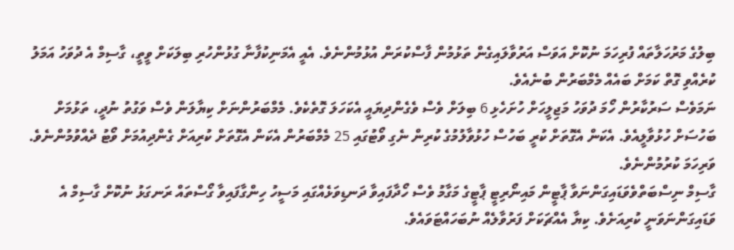ބިލުގެ މަރުހަލާތައް ފުރިހަމަ ނުކޮށް އަވަސް އަރުވާލައިގެން ތަޅުމުން ފާސްކުރަން އުޅުމުންނެވެ. އެއީ އެމަނިކުފާނާ ގުޅުންހުރި ބިލަކަށް ވީތީ، ގާސިމް އެ ދުވަހު އަމަލު ކުރެއްވި ގޮތް ކަމަށް ބައެއް މެމްބަރުން ބުނެއެވެ.
ނަމަވެސް ސަރުކާރުން ހޯމަ ދުވަހު މަޖިލީހަށް ހުށަހެޅި 6 ބިލަށް ވެސް ވެގެންދިޔައީ އެކަހަލަ ގޮތެކެވެ. މެމްބަރުންނަށް ކިޔާލަން ވެސް ވަގުތު ނުދީ، ތަޅުމަށް ބަހުސަށް ހުޅުވާލީއެވެ. އެކަން އެގޮތަށް ކުރީ ބަހުސް ހުޅުވާލުމުގެ ކުރިން ނެގި ވޯޓުގައި 25 މެމްބަރުން އެކަން އެގޮތަށް ކުރިއަށް ގެންދިއުމަށް ވޯޓު ދެއްވުމުންނެވެ. ވަރިހަމަ ކުރުމުންނެވެ.
ގާސިމް ނިސްބަތްވެވަޑައިގަންނަވާ ޕާޓީން މައިނޯރިޓީ ޕާޓީގެ މަގާމު ވެސް ހޯދާފައިވާ ދަނޑިވަޅެއްގައި މަސީހު ހިންގާފައިވާ ގޯސްތައް ރަނގަޅު ނުކޮށް ގާސިމް އެ ވަޑައިގަންނަވަނީ ކުރިއަށެވެ. ކިޔާ އެއްޗަކަށް ފަރުވާލެއް ނުބަހައްޓަވައެވެ.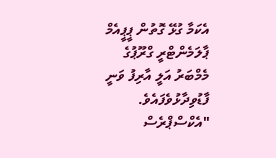އެކަމާ ގުޅޭ ގޮތުން ޕީޕީއެމް ޕާލަމެންޓްރީ ގްރޫޕުގެ މެމްބަރު އަލީ އާރިފު ވަނީ ފާޑުވިދާޅުވެފައެވެ.
"އެކްސްޕްރެސް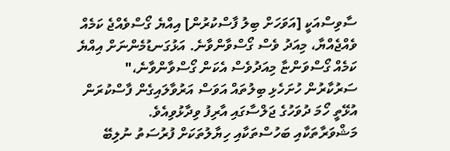ސާވިސްއަކީ [އަވަހަށް ބިލު ފާސްކުރުން] އިއްޔެ ގޯސްވެއްޖެ ކަމެއް ވެއްޖެއްޔާ، މިއަދު ވެސް ގޯސްވާންވާނެ. އަޅުގަނޑުމެންނަށް އިއްޔެ ކަމެއް ގޯސްވަންޏާ މިއަދުވެސް އެކަން ގޯސްވާންވާނެ،" ސަރުކާރުން ހުށަހެޅި ބިލުތައް އަވަސް އަރުވާލައިގެން ފާސްކުރަން އުޅޭތީ ހޯމަ ދުވަހުގެ ޖަލްސާގައި އާރިފު ވިދާޅުވިއެވެ.
މަޝްވަރާތަކާއި ބަހުސްތަކާއި ހިޔާލުތަކަށް ފުރުސަތު ނުލިބޭ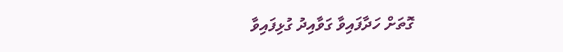ގޮތަށް ހަދާފައިވާ ގަވާއިދު ގުޅިފައިވާ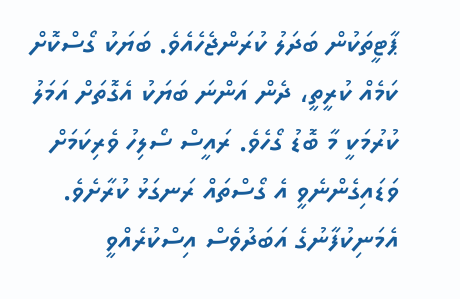ޕާޓީތަކުން ބަދަލު ކުރަންޖެހެއެވެ. ބަޔަކު ގޯސްކޮށް ކަމެއް ކުރީތީ، ދެން އަންނަ ބަޔަކު އެގޮތަށް އަމަލު ކުރުމަކީ މާ ބޮޑު ގޯހެވެ. ރައީސް ސޯލިހު ވެރިކަމަށް ވަޑައިގެންނެވީ އެ ގޯސްތައް ރަނގަޅު ކުރާށެވެ. އެމަނިކުފާނުގެ އަބަދުވެސް އިސްކުރެއްވީ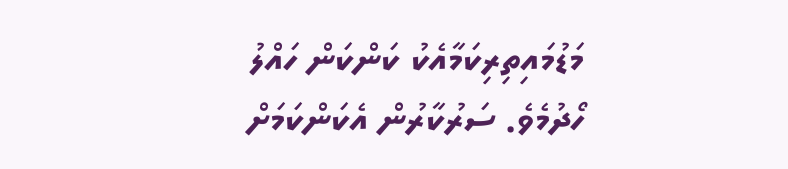މަޑުމައިތިރިކަމާއެކު ކަންކަން ހައްލު ހޯދުމެވެ. ސަރުކާރުން އެކަންކަމަށް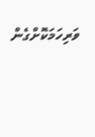ވަރިހަމަކޮށްގެން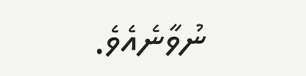ނުވާނެއެވެ.